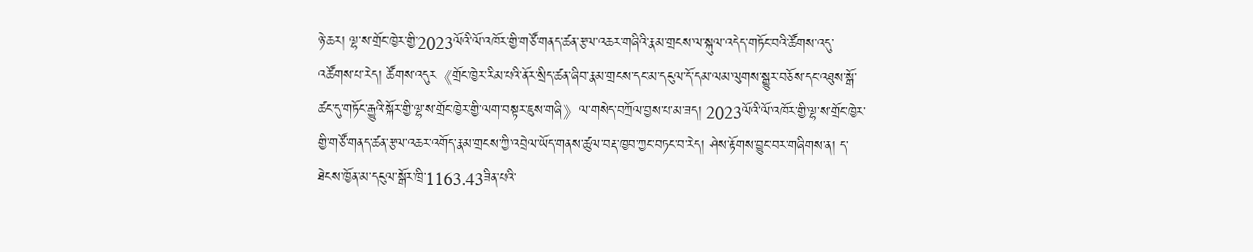ཉེ་ཆར། ལྷ་ས་གྲོང་ཁྱེར་གྱི་2023ལོའི་ལོ་འཁོར་གྱི་གཙོ་གནད་ཚན་རྩལ་འཆར་གཞིའི་རྣམ་གྲངས་ལ་སྐུལ་འདེད་གཏོང་བའི་ཚོགས་འདུ་འཚོགས་པ་རེད། ཚོགས་འདུར《གྲོང་ཁྱེར་རིམ་པའི་ནོར་སྲིད་ཚན་ཞིབ་རྣམ་གྲངས་དང་མ་དངུལ་དོ་དམ་ལམ་ལུགས་སྒྱུར་བཅོས་དང་འཐུས་སྒོ་ཚང་དུ་གཏོང་རྒྱུའི་སྐོར་གྱི་ལྷ་ས་གྲོང་ཁྱེར་གྱི་ལག་བསྟར་ཇུས་གཞི》ལ་གསེད་བཀྲོལ་བྱས་པ་མ་ཟད། 2023ལོའི་ལོ་འཁོར་གྱི་ལྷ་ས་གྲོང་ཁྱེར་གྱི་གཙོ་གནད་ཚན་རྩལ་འཆར་འགོད་རྣམ་གྲངས་ཀྱི་འབྲེལ་ཡོད་གནས་ཚུལ་བརྡ་ཁྱབ་ཀྱང་བཏང་བ་རེད། ཤེས་རྟོགས་བྱུང་བར་གཞིགས་ན། ད་ཐེངས་ཁྱོན་མ་དངུལ་སྒོར་ཁྲི་1163.43ཟིན་པའི་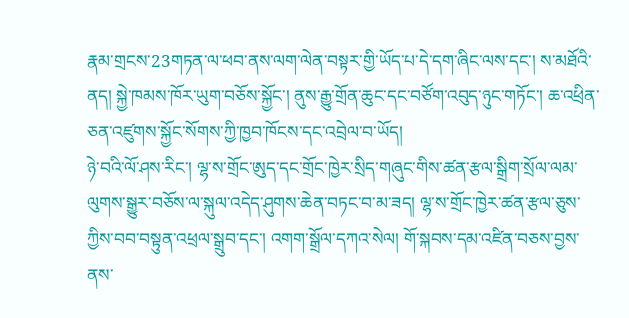རྣམ་གྲངས་23གཏན་ལ་ཕབ་ནས་ལག་ལེན་བསྟར་གྱི་ཡོད་པ་དེ་དག་ཞིང་ལས་དང་། ས་མཐོའི་ནད། སྐྱེ་ཁམས་ཁོར་ཡུག་བཅོས་སྐྱོང་། ནུས་རྒྱུ་གྲོན་ཆུང་དང་བཙོག་འབུད་ཉུང་གཏོང་། ཆ་འཕྲིན་ཅན་འཛུགས་སྐྱོང་སོགས་ཀྱི་ཁྱབ་ཁོངས་དང་འབྲེལ་བ་ཡོད།
ཉེ་བའི་ལོ་ཤས་རིང་། ལྷ་ས་གྲོང་ཨུད་དང་གྲོང་ཁྱེར་སྲིད་གཞུང་གིས་ཚན་རྩལ་སྒྲིག་སྲོལ་ལམ་ལུགས་སྒྱུར་བཅོས་ལ་སྐུལ་འདེད་ཤུགས་ཆེན་བཏང་བ་མ་ཟད། ལྷ་ས་གྲོང་ཁྱེར་ཚན་རྩལ་ཅུས་ཀྱིས་བབ་བསྟུན་འཕྲལ་སྒྲུབ་དང་། འགག་སྒྲོལ་དཀའ་སེལ། གོ་སྐབས་དམ་འཛིན་བཅས་བྱས་ནས་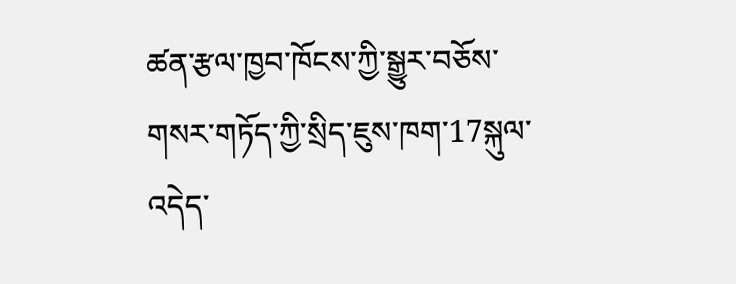ཚན་རྩལ་ཁྱབ་ཁོངས་ཀྱི་སྒྱུར་བཅོས་གསར་གཏོད་ཀྱི་སྲིད་ཇུས་ཁག་17སྐུལ་འདེད་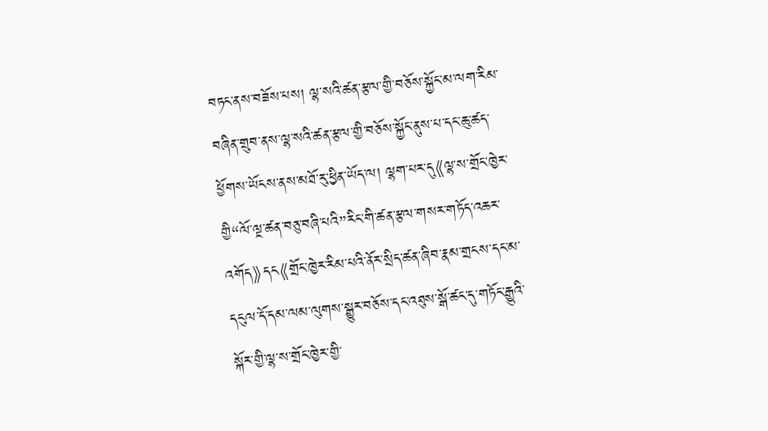བཏང་ནས་བཟོས་པས། ལྷ་སའི་ཚན་རྩལ་གྱི་བཅོས་སྐྱོང་མ་ལག་རིམ་བཞིན་གྲུབ་ནས་ལྷ་སའི་ཚན་རྩལ་གྱི་བཅོས་སྐྱོང་ནུས་པ་དང་ཆུ་ཚད་ཕྱོགས་ཡོངས་ནས་མཐོ་རུ་ཕྱིན་ཡོད་ལ། ལྷག་པར་དུ《ལྷ་ས་གྲོང་ཁྱེར་གྱི“ལོ་ལྔ་ཚན་བཅུ་བཞི་པའི”རིང་གི་ཚན་རྩལ་གསར་གཏོད་འཆར་འགོད》དང《གྲོང་ཁྱེར་རིམ་པའི་ནོར་སྲིད་ཚན་ཞིབ་རྣམ་གྲངས་དང་མ་དངུལ་དོ་དམ་ལམ་ལུགས་སྒྱུར་བཅོས་དང་འཐུས་སྒོ་ཚང་དུ་གཏོང་རྒྱུའི་སྐོར་གྱི་ལྷ་ས་གྲོང་ཁྱེར་གྱི་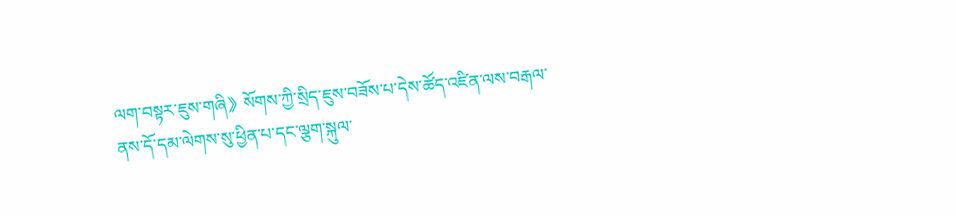ལག་བསྟར་ཇུས་གཞི》སོགས་ཀྱི་སྲིད་ཇུས་བཟོས་པ་དེས་ཚོད་འཛིན་ལས་བརྒལ་ནས་དོ་དམ་ལེགས་སུ་ཕྱིན་པ་དང་ལྕག་སྐུལ་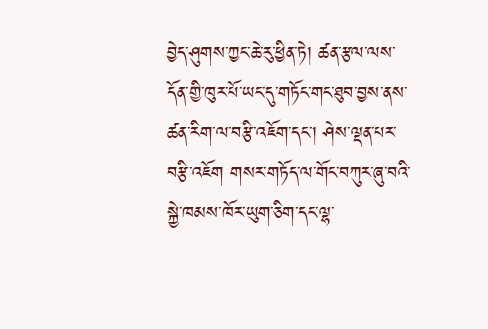བྱེད་ཤུགས་ཀྱང་ཆེ་རུ་ཕྱིན་ཏེ། ཚན་རྩལ་ལས་དོན་གྱི་ཁུར་པོ་ཡང་དུ་གཏོང་གང་ཐུབ་བྱས་ནས་ཚན་རིག་ལ་བརྩི་འཇོག་དང་། ཤེས་ལྡན་པར་བརྩི་འཇོག གསར་གཏོད་ལ་གོང་བཀུར་ཞུ་བའི་སྐྱེ་ཁམས་ཁོར་ཡུག་ཅིག་དང་ལྷ་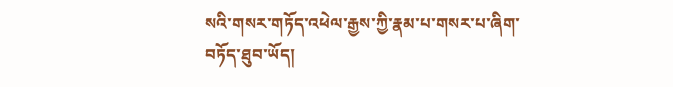སའི་གསར་གཏོད་འཕེལ་རྒྱས་ཀྱི་རྣམ་པ་གསར་པ་ཞིག་བཏོད་ཐུབ་ཡོད།